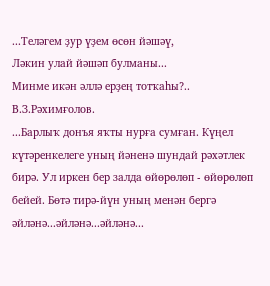...Теләгем ҙур үҙем өсөн йәшәү,
Ләкин улай йәшәп булманы...
Минме икән әллә ерҙең тотҡаһы?..
В.З.Рәхимғолов.
...Барлыҡ донъя яҡты нурға сумған. Күңел күтәренкелеге уның йәненә шундай рәхәтлек бирә. Ул иркен бер залда өйөрөлөп - өйөрөлөп бейей. Бөтә тирә-йүн уның менән бергә әйләнә...әйләнә...әйләнә...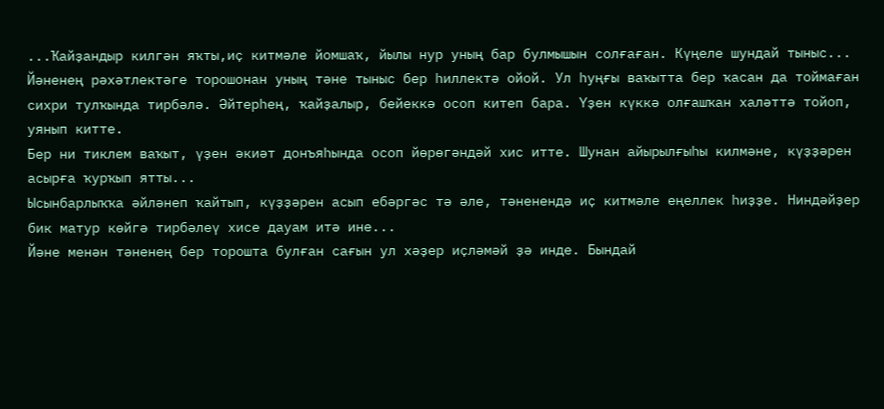...Ҡайҙандыр килгән яҡты,иҫ китмәле йомшаҡ, йылы нур уның бар булмышын солғаған. Күңеле шундай тыныс...
Йәненең рәхәтлектәге торошонан уның тәне тыныс бер һиллектә ойой. Ул һуңғы ваҡытта бер ҡасан да тоймаған сихри тулҡында тирбәлә. Әйтерһең, ҡайҙалыр, бейеккә осоп китеп бара. Үҙен күккә олғашҡан халәттә тойоп, уянып китте.
Бер ни тиклем ваҡыт, үҙен әкиәт донъяһында осоп йөрөгәндәй хис итте. Шунан айырылғыһы килмәне, күҙҙәрен асырға ҡурҡып ятты...
Ысынбарлыҡҡа әйләнеп ҡайтып, күҙҙәрен асып ебәргәс тә әле, тәненендә иҫ китмәле еңеллек һиҙҙе. Ниндәйҙер бик матур көйгә тирбәлеү хисе дауам итә ине...
Йәне менән тәненең бер торошта булған сағын ул хәҙер иҫләмәй ҙә инде. Бындай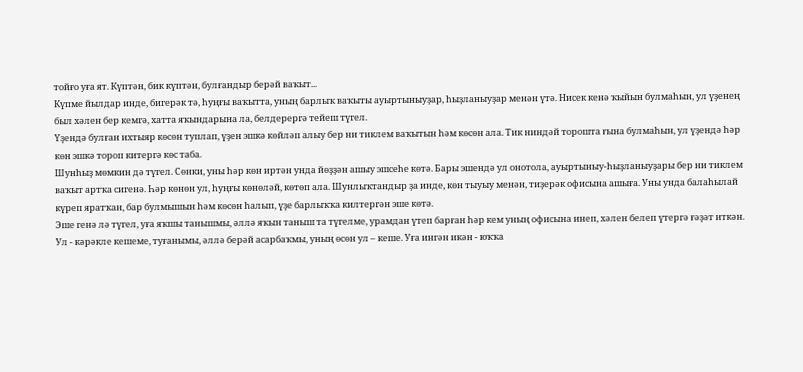тойғо уға ят. Күптән, бик күптән, булғандыр берәй ваҡыт...
Күпме йылдар инде, бигерәк тә, һуңғы ваҡытта, уның барлыҡ ваҡыты ауыртыныуҙар, һыҙланыуҙар менән үтә. Нисек кенә ҡыйын булмаһын, ул үҙенең был хәлен бер кемгә, хатта яҡындарына ла, белдерергә тейеш түгел.
Үҙендә булған ихтыяр көсөн туплап, үҙен эшкә көйләп алыу бер ни тиклем ваҡытын һәм көсөн ала. Тик ниндәй торошта ғына булмаһын, ул үҙендә һәр көн эшкә тороп китергә көс таба.
Шунһыҙ мөмкин дә түгел. Сөнки, уны һәр көн иртән унда йөҙҙән ашыу эшсеһе көтә. Бары эшендә ул онотола, ауыртыныу-һыҙланыуҙары бер ни тиклем ваҡыт артҡа сигенә. Һәр көнөн ул, һуңғы көнөләй, көтөп ала. Шунлыҡтандыр ҙа инде, көн тыуыу менән, тиҙерәк офисына ашыға. Уны унда балаһылай күреп яратҡан, бар булмышын һәм көсөн һалып, үҙе барлыҡҡа килтергән эше көтә.
Эше генә лә түгел, уға яҡшы танышмы, әллә яҡын таныш та түгелме, урамдан үтеп барған һәр кем уның офисына инеп, хәлен белеп үтергә ғәҙәт иткән. Ул - кәрәкле кешеме, туғанымы, әллә берәй асарбаҡмы, уның өсөн ул – кеше. Уға ингән икән - юҡҡа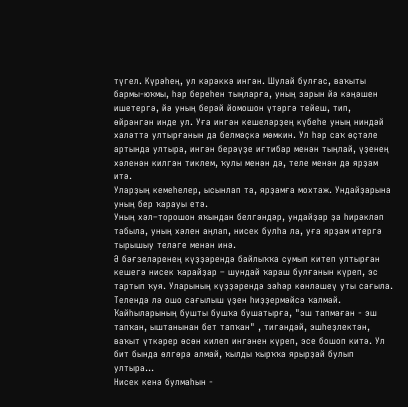түгел. Күрәһең, ул кәрәккә ингән. Шулай булғас, ваҡыты бармы-юҡмы, һәр береһен тыңларға, уның зарын йә кәңәшен ишетергә, йә уның берәй йомошон үтәргә тейеш, тип, өйрәнгән инде ул. Уға ингән кешеләрҙең күбеһе уның ниндәй халәттә ултырғанын да белмәҫкә мөмкин. Ул һәр саҡ өҫтәле артында ултыра, ингән берәүҙе иғтибар менән тыңлай, үҙенең хәленән килгән тиклем, ҡулы менән дә, теле менән дә ярҙам итә.
Уларҙың кемеһелер, ысынлап та, ярҙамға мохтаж. Ундайҙарына уның бер ҡарауы етә.
Уның хәл–торошон яҡындан белгәндәр, ундайҙар ҙа һирәкләп табыла, уның хәлен аңлап, нисек булһа ла, уға ярҙам итергә тырышыу теләге менән инә.
Ә бәғзеләренең күҙҙәрендә байлыҡҡа сумып китеп ултырған кешегә нисек ҡарайҙар – шундай ҡараш булғанын күреп, эс тартып ҡуя. Уларының күҙҙәрендә зәһәр көнләшеү уты сағыла. Телендә лә ошо сағылыш үҙен һиҙҙермәйсә ҡалмай.
Ҡайһыларының бушты бушҡа бушатырға, "эш тапмаған - эш тапҡан, ыштанынан бет тапҡан" , тигәндәй, эшһеҙлектән, ваҡыт үткәрер өсөн килеп ингәнен күреп, эсе бошоп китә. Ул бит бында өлгөрә алмай, ҡылды ҡырҡҡа ярырҙай булып ултыра...
Нисек кенә булмаһын -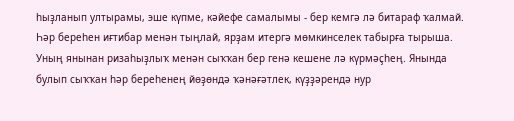һыҙланып ултырамы, эше күпме, кәйефе самалымы - бер кемгә лә битараф ҡалмай. Һәр береһен иғтибар менән тыңлай, ярҙам итергә мөмкинселек табырға тырыша. Уның янынан ризаһыҙлыҡ менән сыҡҡан бер генә кешене лә күрмәҫһең. Янында булып сыҡҡан һәр береһенең йөҙөндә ҡәнәғәтлек, күҙҙәрендә нур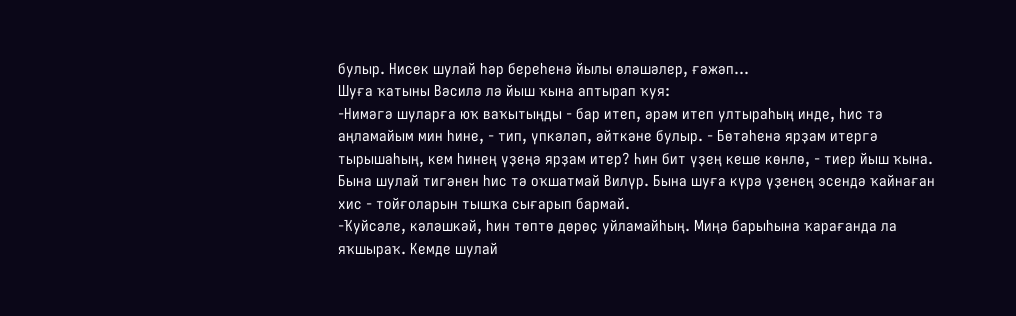булыр. Нисек шулай һәр береһенә йылы өләшәлер, ғәжәп...
Шуға ҡатыны Вәсилә лә йыш ҡына аптырап ҡуя:
-Нимәгә шуларға юҡ ваҡытыңды - бар итеп, әрәм итеп ултыраһың инде, һис тә аңламайым мин һине, - тип, үпкәләп, әйткәне булыр. - Бөтәһенә ярҙам итергә тырышаһың, кем һинең үҙеңә ярҙам итер? Һин бит үҙең кеше көнлө, - тиер йыш ҡына.
Бына шулай тигәнен һис тә оҡшатмай Вилүр. Бына шуға күрә үҙенең эсендә ҡайнаған хис - тойғоларын тышҡа сығарып бармай.
-Ҡуйсәле, кәләшкәй, һин төптө дөрөҫ уйламайһың. Миңә барыһына ҡарағанда ла яҡшыраҡ. Кемде шулай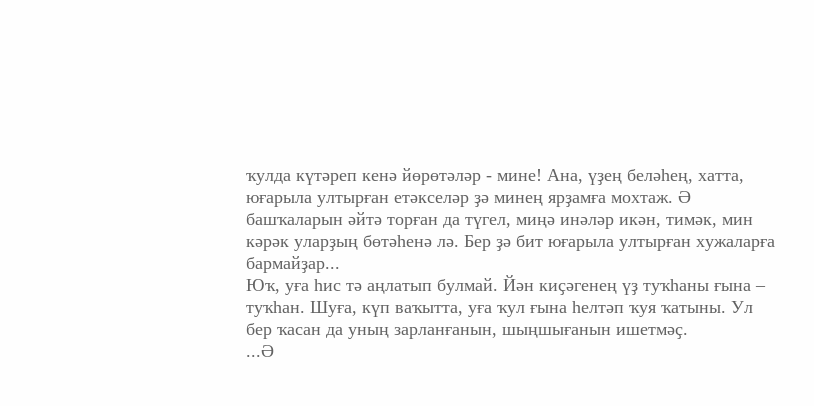ҡулда күтәреп кенә йөрөтәләр - мине! Ана, үҙең беләһең, хатта, юғарыла ултырған етәкселәр ҙә минең ярҙамға мохтаж. Ә башҡаларын әйтә торған да түгел, миңә инәләр икән, тимәк, мин кәрәк уларҙың бөтәһенә лә. Бер ҙә бит юғарыла ултырған хужаларға бармайҙар...
Юҡ, уға һис тә аңлатып булмай. Йән киҫәгенең үҙ туҡһаны ғына – туҡһан. Шуға, күп ваҡытта, уға ҡул ғына һелтәп ҡуя ҡатыны. Ул бер ҡасан да уның зарланғанын, шыңшығанын ишетмәҫ.
...Ә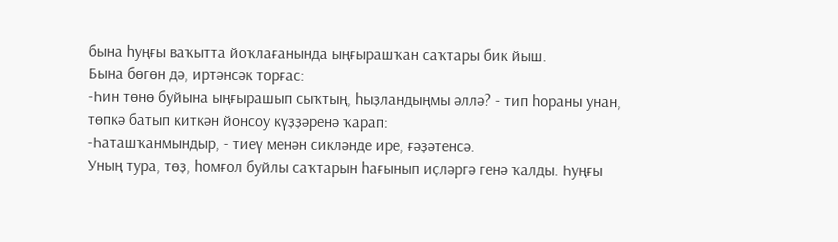бына һуңғы ваҡытта йоҡлағанында ыңғырашҡан саҡтары бик йыш.
Бына бөгөн дә, иртәнсәк торғас:
-Һин төнө буйына ыңғырашып сыҡтың, һыҙландыңмы әллә? - тип һораны унан, төпкә батып киткән йонсоу күҙҙәренә ҡарап:
-Һаташҡанмындыр, - тиеү менән сикләнде ире, ғәҙәтенсә.
Уның тура, төҙ, һомғол буйлы саҡтарын һағынып иҫләргә генә ҡалды. Һуңғы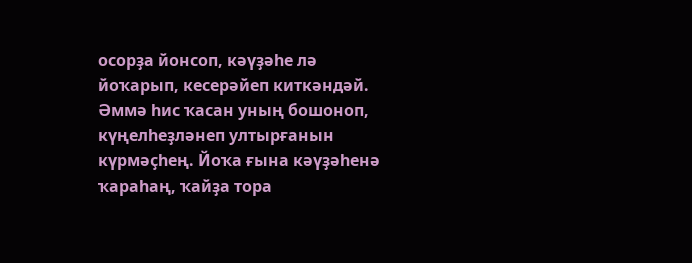осорҙа йонсоп, кәүҙәһе лә йоҡарып, кесерәйеп киткәндәй.
Әммә һис ҡасан уның бошоноп, күңелһеҙләнеп ултырғанын күрмәҫһең. Йоҡа ғына кәүҙәһенә ҡараһаң, ҡайҙа тора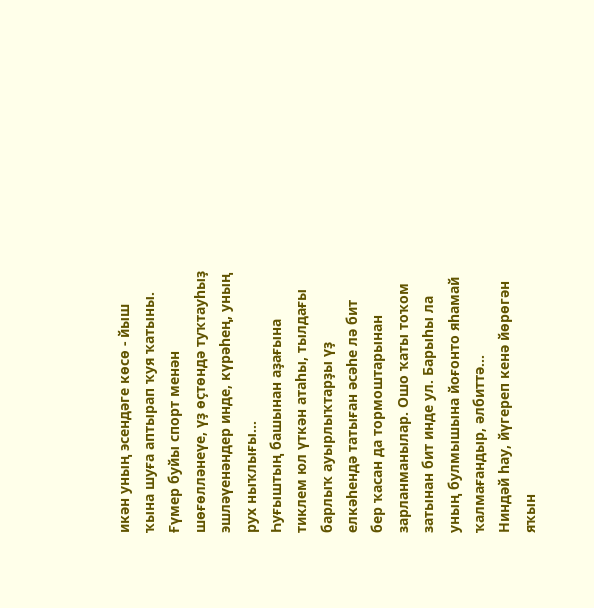икән уның эсендәге көсө - йыш ҡына шуға аптырап ҡуя ҡатыны.
Ғүмер буйы спорт менән шөғөлләнеүе, үҙ өҫтөндә туҡтауһыҙ эшләүенәндер инде, күрәһең, уның рух ныҡлығы...
Һуғыштың башынан аҙағына тиклем юл үткән атаһы, тылдағы барлыҡ ауырлыҡтарҙы үҙ елкәһендә татыған әсәһе лә бит бер ҡасан да тормоштарынан зарланманылар. Ошо ҡаты тоҡом затынан бит инде ул. Барыһы ла уның булмышына йоғонто яһамай ҡалмағандыр, әлбиттә...
Ниндәй һау, йүгереп кенә йөрөгән яҡын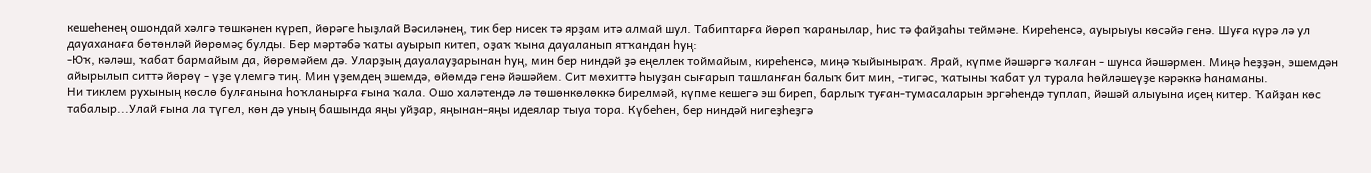кешеһенең ошондай хәлгә төшкәнен күреп, йөрәге һыҙлай Вәсиләнең, тик бер нисек тә ярҙам итә алмай шул. Табиптарға йөрөп ҡаранылар, һис тә файҙаһы теймәне. Киреһенсә, ауырыуы көсәйә генә. Шуға күрә лә ул дауаханаға бөтөнләй йөрөмәҫ булды. Бер мәртәбә ҡаты ауырып китеп, оҙаҡ ҡына дауаланып ятҡандан һуң:
-Юҡ, кәләш, ҡабат бармайым да, йөрөмәйем дә. Уларҙың дауалауҙарынан һуң, мин бер ниндәй ҙә еңеллек тоймайым, киреһенсә, миңә ҡыйыныраҡ. Ярай, күпме йәшәргә ҡалған - шунса йәшәрмен. Миңә һеҙҙән, эшемдән айырылып ситтә йөрөү - үҙе үлемгә тиң. Мин үҙемдең эшемдә, өйөмдә генә йәшәйем. Сит мөхиттә һыуҙан сығарып ташланған балыҡ бит мин, -тигәс, ҡатыны ҡабат ул турала һөйләшеүҙе кәрәккә һанаманы.
Ни тиклем рухының көслө булғанына һоҡланырға ғына ҡала. Ошо халәтендә лә төшөнкөлөккә бирелмәй, күпме кешегә эш биреп, барлыҡ туған-тумасаларын эргәһендә туплап, йәшәй алыуына иҫең китер. Ҡайҙан көс табалыр...Улай ғына ла түгел, көн дә уның башында яңы уйҙар, яңынан-яңы идеялар тыуа тора. Күбеһен, бер ниндәй нигеҙһеҙгә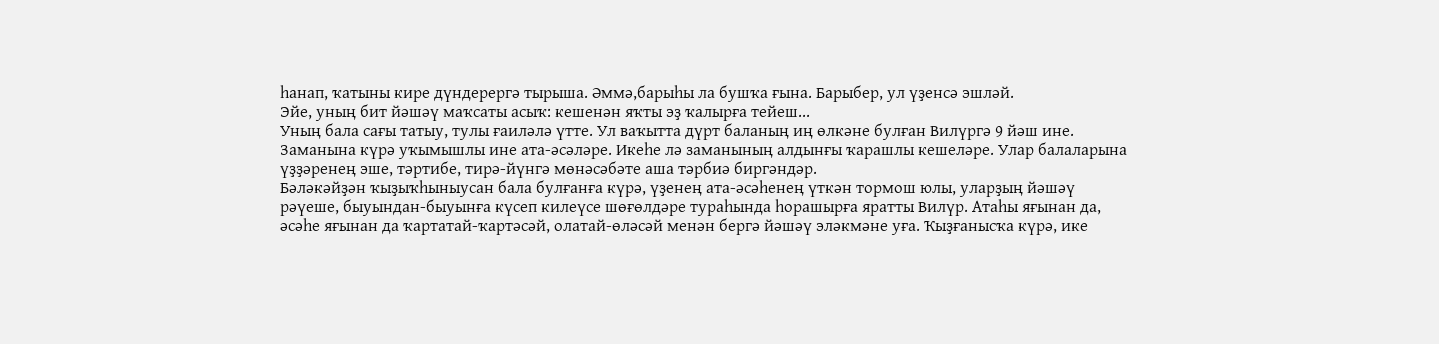һанап, ҡатыны кире дүндерергә тырыша. Әммә,барыһы ла бушҡа ғына. Барыбер, ул үҙенсә эшләй.
Эйе, уның бит йәшәү маҡсаты асыҡ: кешенән яҡты эҙ ҡалырға тейеш...
Уның бала сағы татыу, тулы ғаиләлә үтте. Ул ваҡытта дүрт баланың иң өлкәне булған Вилүргә 9 йәш ине.
Заманына күрә уҡымышлы ине ата-әсәләре. Икеһе лә заманының алдынғы ҡарашлы кешеләре. Улар балаларына үҙҙәренең эше, тәртибе, тирә-йүнгә мөнәсәбәте аша тәрбиә биргәндәр.
Бәләкәйҙән ҡыҙыҡһыныусан бала булғанға күрә, үҙенең ата-әсәһенең үткән тормош юлы, уларҙың йәшәү рәүеше, быуындан-быуынға күсеп килеүсе шөғөлдәре тураһында һорашырға яратты Вилүр. Атаһы яғынан да, әсәһе яғынан да ҡартатай-ҡартәсәй, олатай-өләсәй менән бергә йәшәү эләкмәне уға. Ҡыҙғанысҡа күрә, ике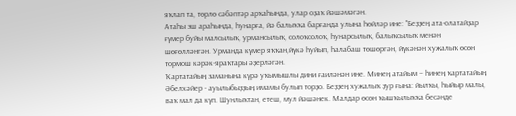яҡлап та, төрлө сәбәптәр арҡаһында, улар оҙаҡ йәшәмәгән.
Атаһы эш араһында, һунарға, йә балыҡҡа барғанда улына һөйләр ине: "Беҙҙең ата-олатайҙар ғүмер буйы малсылыҡ, урмансылыҡ, солоҡсолоҡ, һунарсылыҡ, балыҡсылыҡ менән шөғөлләнгән. Урманда күмер яҡҡан,йүкә һуйып, һалабаш төшөргән, йүкәнән хужалыҡ өсөн тормош кәрәк-яраҡтары әҙерләгән.
Ҡартатайың заманына күрә уҡымышлы дини ғаиләнән ине. Минең атайым – һинең ҡартатайың Әбелхәйер - ауылыбыҙҙың имамы булып торҙо. Беҙҙең хужалыҡ ҙур ғына: йылҡы, һыйыр малы, ваҡ мал да күп. Шунлыҡтан, етеш, мул йәшәнек. Малдар өсөн ҡышҡылыҡҡа бесәнде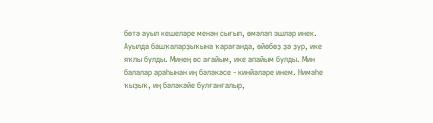бөтә ауыл кешеләре менән сығып, өмәләп эшләр инек. Ауылда башҡаларҙыҡына ҡарағанда, өйөбөҙ ҙә ҙур, ике яҡлы булды. Минең өс ағайым, ике апайым булды. Мин балалар араһынан иң бәләкәсе - кинйәләре инем. Нимәһе ҡыҙыҡ, иң бәләкәйе булғанғалыр,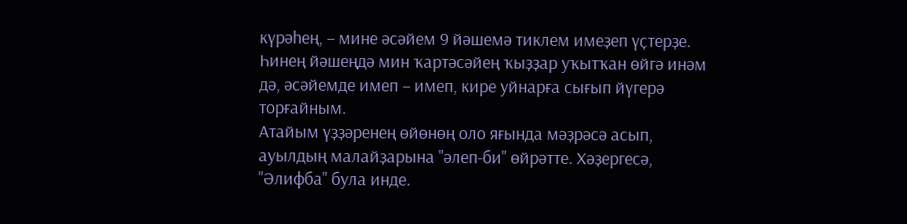күрәһең, – мине әсәйем 9 йәшемә тиклем имеҙеп үҫтерҙе. Һинең йәшеңдә мин ҡартәсәйең ҡыҙҙар уҡытҡан өйгә инәм дә, әсәйемде имеп – имеп, кире уйнарға сығып йүгерә торғайным.
Атайым үҙҙәренең өйөнөң оло яғында мәҙрәсә асып, ауылдың малайҙарына "әлеп-би" өйрәтте. Хәҙергесә, "Әлифба" була инде.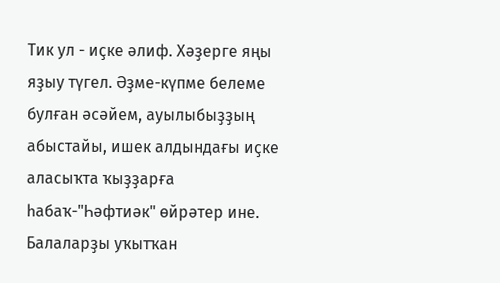Тик ул - иҫке әлиф. Хәҙерге яңы яҙыу түгел. Әҙме-күпме белеме булған әсәйем, ауылыбыҙҙың абыстайы, ишек алдындағы иҫке аласыҡта ҡыҙҙарға һабаҡ-"Һәфтиәк" өйрәтер ине. Балаларҙы уҡытҡан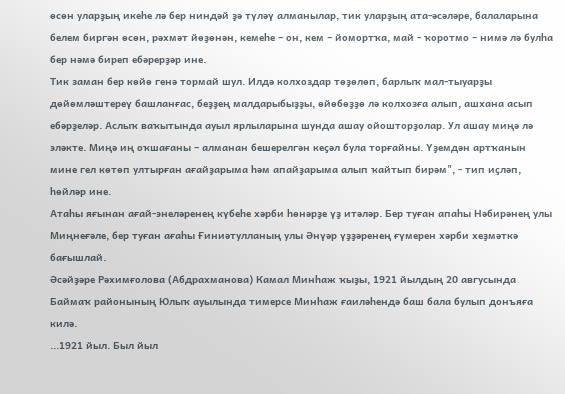өсөн уларҙың икеһе лә бер ниндәй ҙә түләү алманылар, тик уларҙың ата-әсәләре, балаларына белем биргән өсөн, рәхмәт йөҙөнән, кемеһе – он, кем – йомортҡа, май - ҡоротмо – нимә лә булһа бер нәмә биреп ебәрерҙәр ине.
Тик заман бер көйө генә тормай шул. Илдә колхоздар төҙөлөп, барлыҡ мал-тыуарҙы дөйөмләштереү башланғас, беҙҙең малдарыбыҙҙы, өйөбөҙҙө лә колхозға алып, ашхана асып ебәрҙеләр. Аслыҡ ваҡытында ауыл ярлыларына шунда ашау ойошторҙолар. Ул ашау миңә лә эләкте. Миңә иң оҡшағаны – алманан бешерелгән кеҫәл була торғайны. Үҙемдән артҡанын мине гел көтөп ултырған ағайҙарыма һәм апайҙарыма алып ҡайтып бирәм", - тип иҫләп, һөйләр ине.
Атаһы яғынан ағай-энеләренең күбеһе хәрби һөнәрҙе үҙ итәләр. Бер туған апаһы Нәбирәнең улы Миңнеғәле, бер туған ағаһы Ғиниәтулланың улы Әнүәр үҙҙәренең ғүмерен хәрби хеҙмәткә бағышлай.
Әсәйҙәре Рәхимғолова (Абдрахманова) Камал Минһаж ҡыҙы, 1921 йылдың 20 авгусында Баймаҡ районының Юлыҡ ауылында тимерсе Минһаж ғаиләһендә баш бала булып донъяға килә.
...1921 йыл. Был йыл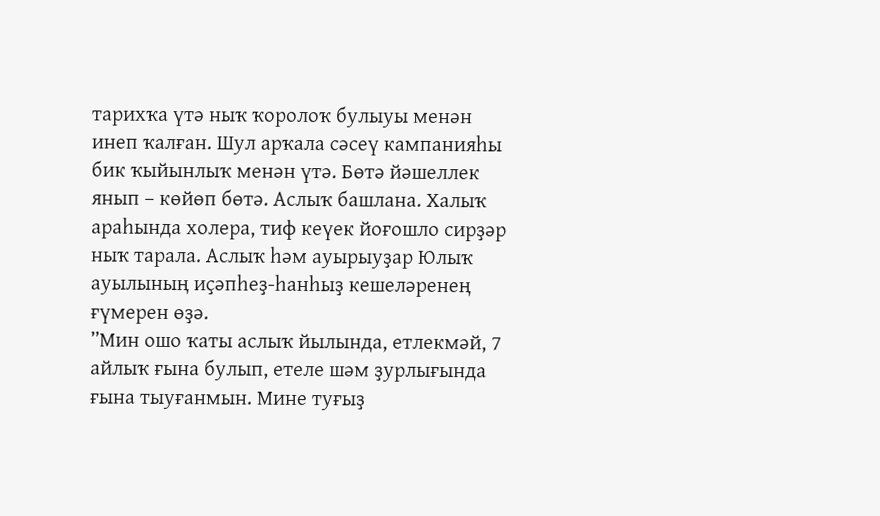тарихҡа үтә ныҡ ҡоролоҡ булыуы менән инеп ҡалған. Шул арҡала сәсеү кампанияһы бик ҡыйынлыҡ менән үтә. Бөтә йәшеллек янып – көйөп бөтә. Аслыҡ башлана. Халыҡ араһында холера, тиф кеүек йоғошло сирҙәр ныҡ тарала. Аслыҡ һәм ауырыуҙар Юлыҡ ауылының иҫәпһеҙ-һанһыҙ кешеләренең ғүмерен өҙә.
”Мин ошо ҡаты аслыҡ йылында, етлекмәй, 7 айлыҡ ғына булып, етеле шәм ҙурлығында ғына тыуғанмын. Мине туғыҙ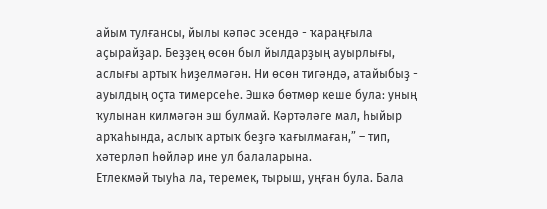айым тулғансы, йылы кәпәс эсендә - ҡараңғыла аҫырайҙар. Беҙҙең өсөн был йылдарҙың ауырлығы, аслығы артыҡ һиҙелмәгән. Ни өсөн тигәндә, атайыбыҙ - ауылдың оҫта тимерсеһе. Эшкә бөтмөр кеше була: уның ҡулынан килмәгән эш булмай. Кәртәләге мал, һыйыр арҡаһында, аслыҡ артыҡ беҙгә ҡағылмаған,” – тип, хәтерләп һөйләр ине ул балаларына.
Етлекмәй тыуһа ла, теремек, тырыш, уңған була. Бала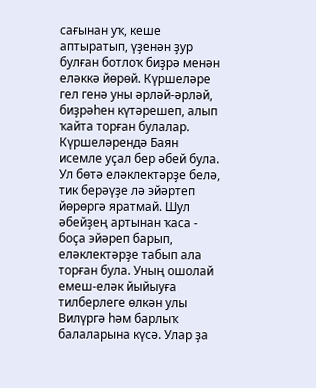сағынан уҡ, кеше аптыратып, үҙенән ҙур булған ботлоҡ биҙрә менән еләккә йөрөй. Күршеләре гел генә уны әрләй-әрләй, биҙрәһен күтәрешеп, алып ҡайта торған булалар. Күршеләрендә Баян исемле уҫал бер әбей була. Ул бөтә еләклектәрҙе белә, тик берәүҙе лә эйәртеп йөрөргә яратмай. Шул әбейҙең артынан ҡаса - боҫа эйәреп барып, еләклектәрҙе табып ала торған була. Уның ошолай емеш-еләк йыйыуға тилберлеге өлкән улы Вилүргә һәм барлыҡ балаларына күсә. Улар ҙа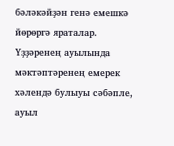бәләкәйҙән генә емешкә йөрөргә яраталар.
Үҙҙәренең ауылында мәктәптәренең емерек хәлендә булыуы сәбәпле, ауыл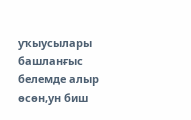уҡыусылары башланғыс белемде алыр өсөн,ун биш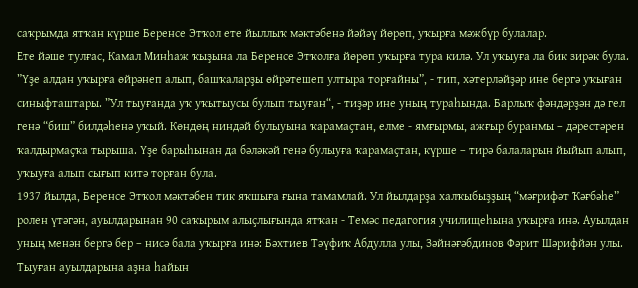саҡрымда ятҡан күрше Беренсе Этҡол ете йыллыҡ мәктәбенә йәйәү йөрөп, уҡырға мәжбүр булалар.
Ете йәше тулғас, Камал Минһаж ҡыҙына ла Беренсе Этҡолға йөрөп уҡырға тура килә. Ул уҡыуға ла бик зирәк була. ”Үҙе алдан уҡырға өйрәнеп алып, башҡаларҙы өйрәтешеп ултыра торғайны”, - тип, хәтерләйҙәр ине бергә уҡыған синыфташтары. ”Ул тыуғанда уҡ уҡытыусы булып тыуған“, - тиҙәр ине уның тураһында. Барлыҡ фәндәрҙән дә гел генә “биш” билдәһенә уҡый. Көндөң ниндәй булыуына ҡарамаҫтан, елме - ямғырмы, ажғыр буранмы – дәрестәрен ҡалдырмаҫҡа тырыша. Үҙе барыһынан да бәләкәй генә булыуға ҡарамаҫтан, күрше – тирә балаларын йыйып алып, уҡыуға алып сығып китә торған була.
1937 йылда, Беренсе Этҡол мәктәбен тик яҡшыға ғына тамамлай. Ул йылдарҙа халҡыбыҙҙың “мәғрифәт Ҡәғбәһе” ролен үтәгән, ауылдарынан 90 саҡырым алыҫлығында ятҡан - Темәс педагогия училищеһына уҡырға инә. Ауылдан уның менән бергә бер – нисә бала уҡырға инә: Бәхтиев Тәүфиҡ Абдулла улы, Зәйнәғәбдинов Фәрит Шәрифйән улы. Тыуған ауылдарына аҙна һайын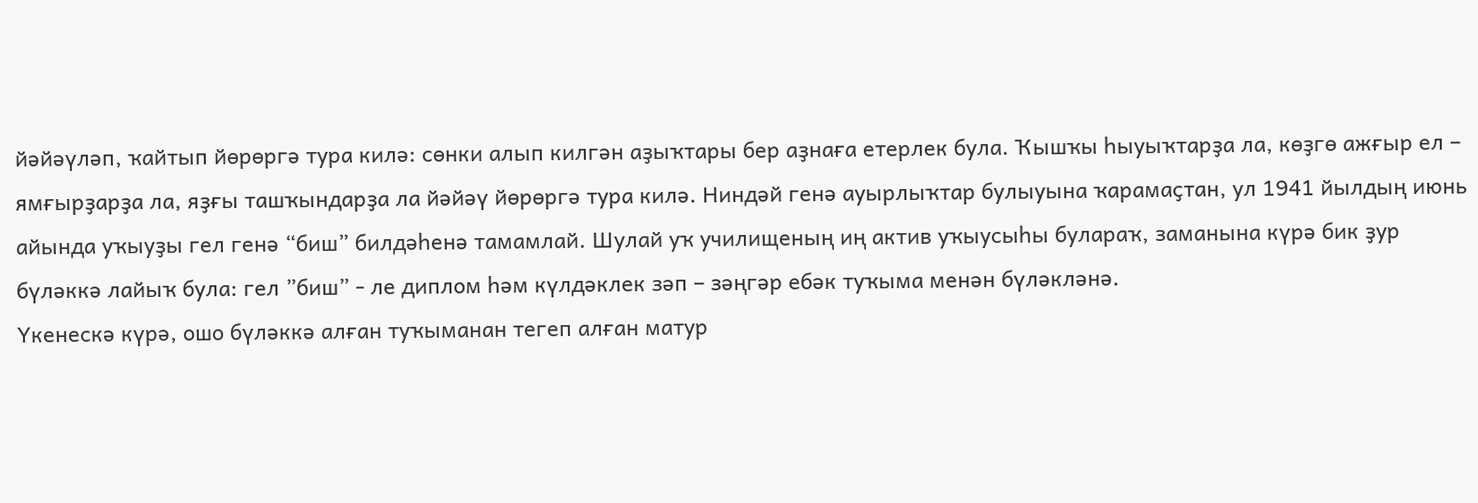йәйәүләп, ҡайтып йөрөргә тура килә: сөнки алып килгән аҙыҡтары бер аҙнаға етерлек була. Ҡышҡы һыуыҡтарҙа ла, көҙгө ажғыр ел – ямғырҙарҙа ла, яҙғы ташҡындарҙа ла йәйәү йөрөргә тура килә. Ниндәй генә ауырлыҡтар булыуына ҡарамаҫтан, ул 1941 йылдың июнь айында уҡыуҙы гел генә “биш” билдәһенә тамамлай. Шулай уҡ училищеның иң актив уҡыусыһы булараҡ, заманына күрә бик ҙур бүләккә лайыҡ була: гел ”биш” - ле диплом һәм күлдәклек зәп – зәңгәр ебәк туҡыма менән бүләкләнә.
Үкенескә күрә, ошо бүләккә алған туҡыманан тегеп алған матур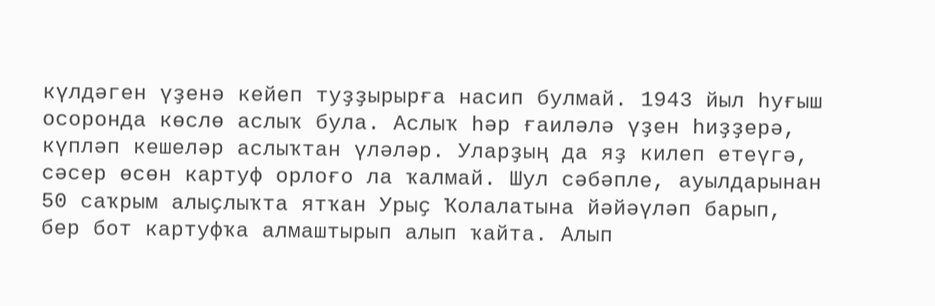күлдәген үҙенә кейеп туҙҙырырға насип булмай. 1943 йыл һуғыш осоронда көслө аслыҡ була. Аслыҡ һәр ғаиләлә үҙен һиҙҙерә, күпләп кешеләр аслыҡтан үләләр. Уларҙың да яҙ килеп етеүгә, сәсер өсөн картуф орлоғо ла ҡалмай. Шул сәбәпле, ауылдарынан 50 саҡрым алыҫлыҡта ятҡан Урыҫ Ҡолалатына йәйәүләп барып, бер бот картуфҡа алмаштырып алып ҡайта. Алып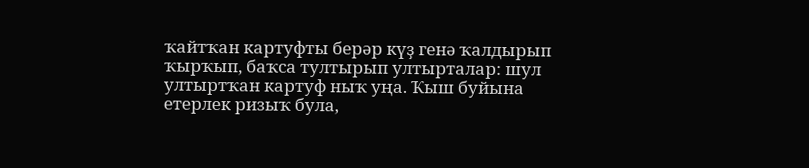ҡайтҡан картуфты берәр күҙ генә ҡалдырып ҡырҡып, баҡса тултырып ултырталар: шул ултыртҡан картуф ныҡ уңа. Ҡыш буйына етерлек ризыҡ була,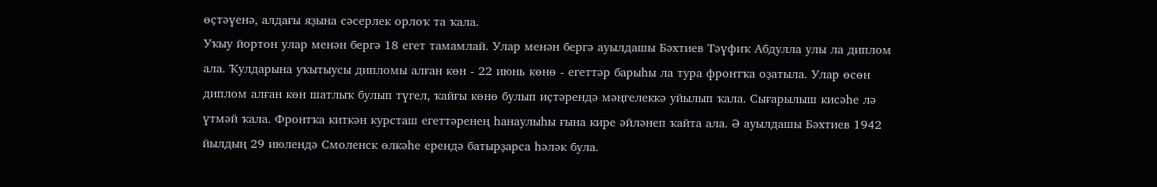өҫтәүенә, алдағы яҙына сәсерлек орлоҡ та ҡала.
Уҡыу йортон улар менән бергә 18 егет тамамлай. Улар менән бергә ауылдашы Бәхтиев Тәүфиҡ Абдулла улы ла диплом ала. Ҡулдарына уҡытыусы дипломы алған көн - 22 июнь көнө - егеттәр барыһы ла тура фронтҡа оҙатыла. Улар өсөн диплом алған көн шатлыҡ булып түгел, ҡайғы көнө булып иҫтәрендә мәңгелеккә уйылып ҡала. Сығарылыш кисәһе лә үтмәй ҡала. Фронтҡа киткән курсташ егеттәренең һанаулыһы ғына кире әйләнеп ҡайта ала. Ә ауылдашы Бәхтиев 1942 йылдың 29 июлендә Смоленск өлкәһе ерендә батырҙарса һәләк була.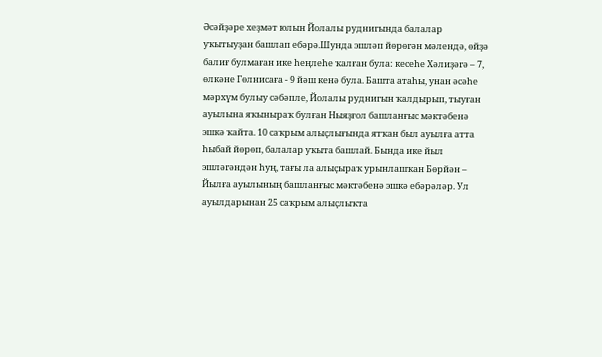Әсәйҙәре хеҙмәт юлын Йолалы руднигында балалар уҡытыуҙан башлап ебәрә.Шунда эшләп йөрөгән мәлендә, өйҙә балиғ булмаған ике һеңлеһе ҡалған була: кесеһе Хәлиҙәгә – 7, өлкәне Гөлнисаға - 9 йәш кенә була. Башта атаһы, унан әсәһе мәрхүм булыу сәбәпле, Йолалы руднигын ҡалдырып, тыуған ауылына яҡыныраҡ булған Ныяҙғол башланғыс мәктәбенә эшкә ҡайта. 10 саҡрым алыҫлығында ятҡан был ауылға атта һыбай йөрөп, балалар уҡыта башлай. Бында ике йыл эшләгәндән һуң, тағы ла алыҫыраҡ урынлашҡан Бөрйән – Йылға ауылының башланғыс мәктәбенә эшкә ебәрәләр. Ул ауылдарынан 25 саҡрым алыҫлыҡта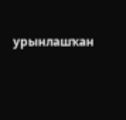урынлашҡан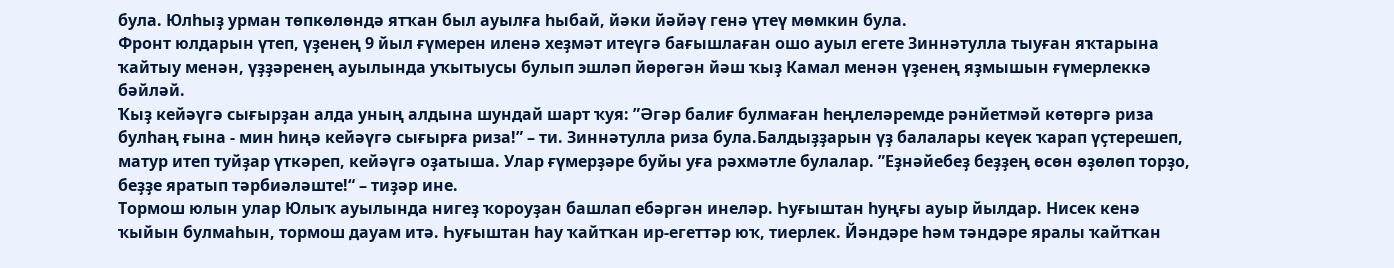була. Юлһыҙ урман төпкөлөндә ятҡан был ауылға һыбай, йәки йәйәү генә үтеү мөмкин була.
Фронт юлдарын үтеп, үҙенең 9 йыл ғүмерен иленә хеҙмәт итеүгә бағышлаған ошо ауыл егете Зиннәтулла тыуған яҡтарына ҡайтыу менән, үҙҙәренең ауылында уҡытыусы булып эшләп йөрөгән йәш ҡыҙ Камал менән үҙенең яҙмышын ғүмерлеккә бәйләй.
Ҡыҙ кейәүгә сығырҙан алда уның алдына шундай шарт ҡуя: ”Әгәр балиғ булмаған һеңлеләремде рәнйетмәй көтөргә риза булһаң ғына - мин һиңә кейәүгә сығырға риза!” – ти. Зиннәтулла риза була.Балдыҙҙарын үҙ балалары кеүек ҡарап үҫтерешеп, матур итеп туйҙар үткәреп, кейәүгә оҙатыша. Улар ғүмерҙәре буйы уға рәхмәтле булалар. ”Еҙнәйебеҙ беҙҙең өсөн өҙөлөп торҙо, беҙҙе яратып тәрбиәләште!“ – тиҙәр ине.
Тормош юлын улар Юлыҡ ауылында нигеҙ ҡороуҙан башлап ебәргән инеләр. Һуғыштан һуңғы ауыр йылдар. Нисек кенә ҡыйын булмаһын, тормош дауам итә. Һуғыштан һау ҡайтҡан ир-егеттәр юҡ, тиерлек. Йәндәре һәм тәндәре яралы ҡайтҡан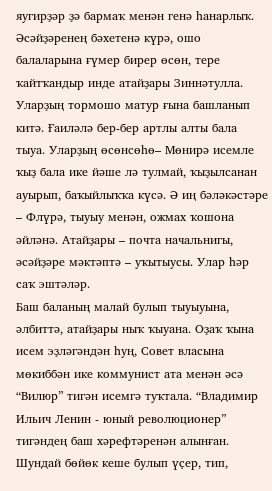яугирҙәр ҙә бармаҡ менән генә һанарлыҡ. Әсәйҙәренең бәхетенә күрә, ошо балаларына ғүмер бирер өсөн, тере ҡайтҡандыр инде атайҙары Зиннәтулла. Уларҙың тормошо матур ғына башланып китә. Ғаиләлә бер-бер артлы алты бала тыуа. Уларҙың өсөнсөһө– Мөнирә исемле ҡыҙ бала ике йәше лә тулмай, ҡыҙылсанан ауырып, баҡыйлыҡҡа күсә. Ә иң бәләкәстәре – Флүрә, тыуыу менән, ожмах ҡошона әйләнә. Атайҙары – почта начальнигы, әсәйҙәре мәктәптә – уҡытыусы. Улар һәр саҡ эштәләр.
Баш баланың малай булып тыуыуына, әлбиттә, атайҙары ныҡ ҡыуана. Оҙаҡ ҡына исем эҙләгәндән һуң, Совет власына мөкиббән ике коммунист ата менән әсә “Вилюр” тигән исемгә туҡтала. “Владимир Ильич Ленин - юный революционер” тигәндең баш хәрефтәренән алынған.
Шундай бөйөк кеше булып үҫер, тип,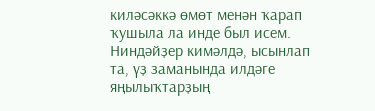киләсәккә өмөт менән ҡарап ҡушыла ла инде был исем. Ниндәйҙер кимәлдә, ысынлап та, үҙ заманында илдәге яңылыҡтарҙың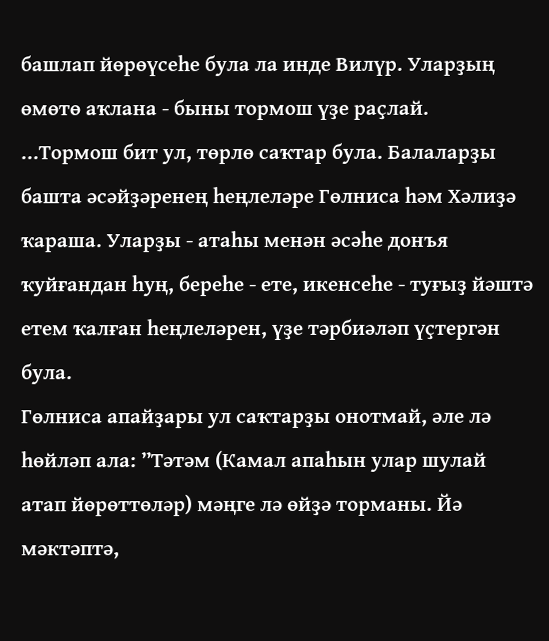башлап йөрөүсеһе була ла инде Вилүр. Уларҙың өмөтө аҡлана - быны тормош үҙе раҫлай.
...Тормош бит ул, төрлө саҡтар була. Балаларҙы башта әсәйҙәренең һеңлеләре Гөлниса һәм Хәлиҙә ҡараша. Уларҙы - атаһы менән әсәһе донъя ҡуйғандан һуң, береһе - ете, икенсеһе - туғыҙ йәштә етем ҡалған һеңлеләрен, үҙе тәрбиәләп үҫтергән була.
Гөлниса апайҙары ул саҡтарҙы онотмай, әле лә һөйләп ала: ”Тәтәм (Камал апаһын улар шулай атап йөрөттөләр) мәңге лә өйҙә торманы. Йә мәктәптә,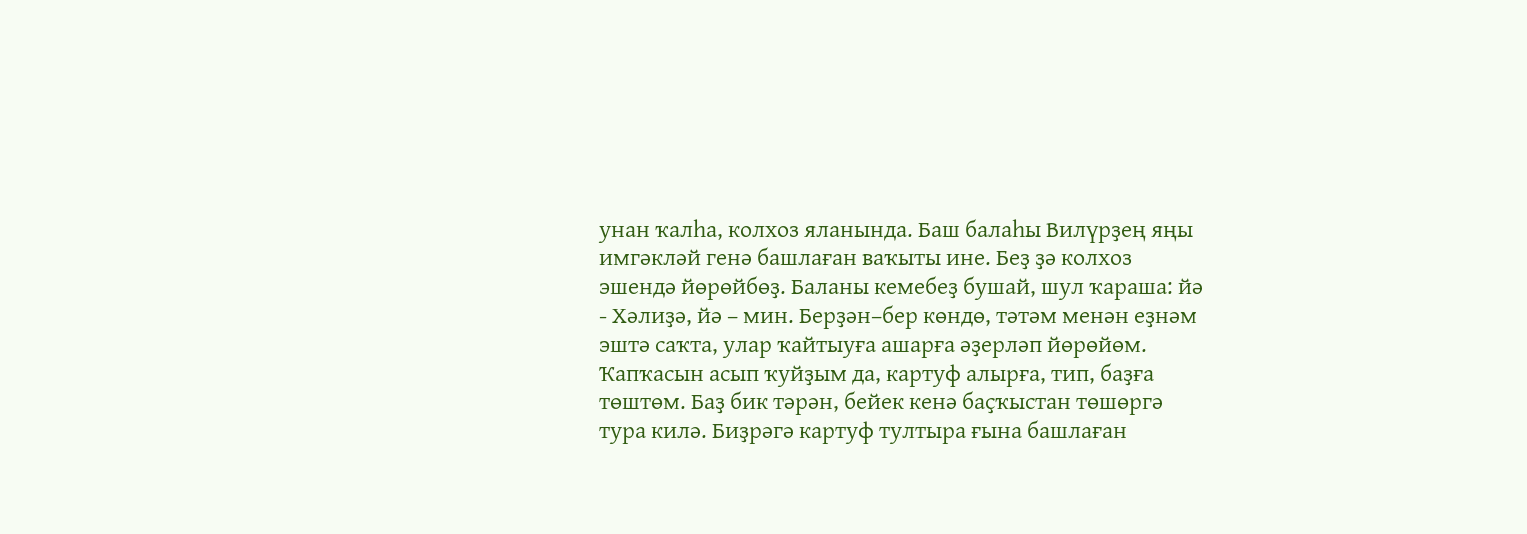унан ҡалһа, колхоз яланында. Баш балаһы Вилүрҙең яңы имгәкләй генә башлаған ваҡыты ине. Беҙ ҙә колхоз эшендә йөрөйбөҙ. Баланы кемебеҙ бушай, шул ҡараша: йә - Хәлиҙә, йә – мин. Берҙән–бер көндө, тәтәм менән еҙнәм эштә саҡта, улар ҡайтыуға ашарға әҙерләп йөрөйөм. Ҡапҡасын асып ҡуйҙым да, картуф алырға, тип, баҙға төштөм. Баҙ бик тәрән, бейек кенә баҫҡыстан төшөргә тура килә. Биҙрәгә картуф тултыра ғына башлаған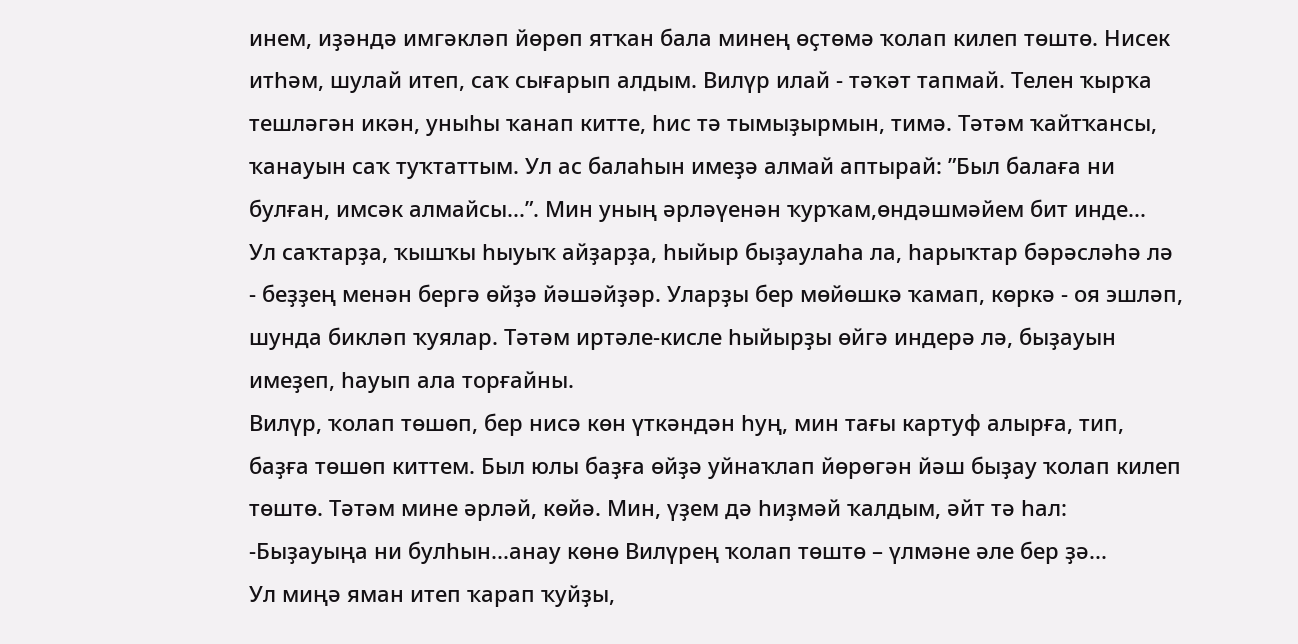инем, иҙәндә имгәкләп йөрөп ятҡан бала минең өҫтөмә ҡолап килеп төштө. Нисек итһәм, шулай итеп, саҡ сығарып алдым. Вилүр илай - тәҡәт тапмай. Телен ҡырҡа тешләгән икән, уныһы ҡанап китте, һис тә тымыҙырмын, тимә. Тәтәм ҡайтҡансы, ҡанауын саҡ туҡтаттым. Ул ас балаһын имеҙә алмай аптырай: ”Был балаға ни булған, имсәк алмайсы...”. Мин уның әрләүенән ҡурҡам,өндәшмәйем бит инде...
Ул саҡтарҙа, ҡышҡы һыуыҡ айҙарҙа, һыйыр быҙаулаһа ла, һарыҡтар бәрәсләһә лә - беҙҙең менән бергә өйҙә йәшәйҙәр. Уларҙы бер мөйөшкә ҡамап, көркә - оя эшләп, шунда бикләп ҡуялар. Тәтәм иртәле-кисле һыйырҙы өйгә индерә лә, быҙауын имеҙеп, һауып ала торғайны.
Вилүр, ҡолап төшөп, бер нисә көн үткәндән һуң, мин тағы картуф алырға, тип, баҙға төшөп киттем. Был юлы баҙға өйҙә уйнаҡлап йөрөгән йәш быҙау ҡолап килеп төштө. Тәтәм мине әрләй, көйә. Мин, үҙем дә һиҙмәй ҡалдым, әйт тә һал:
-Быҙауыңа ни булһын...анау көнө Вилүрең ҡолап төштө – үлмәне әле бер ҙә...
Ул миңә яман итеп ҡарап ҡуйҙы,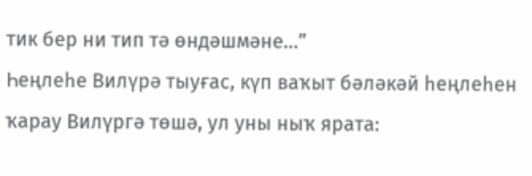тик бер ни тип тә өндәшмәне...”
Һеңлеһе Вилүрә тыуғас, күп ваҡыт бәләкәй һеңлеһен ҡарау Вилүргә төшә, ул уны ныҡ ярата: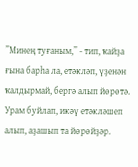”Минең туғаным,” - тип, ҡайҙа ғына барһа ла, етәкләп, үҙенән ҡалдырмай, бергә алып йөрөтә. Урам буйлап, икәү етәкләшеп алып, аҙашып та йөрөйҙәр.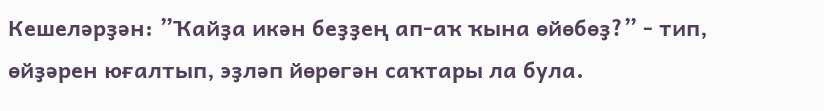Кешеләрҙән: ”Ҡайҙа икән беҙҙең ап-аҡ ҡына өйөбөҙ?” - тип, өйҙәрен юғалтып, эҙләп йөрөгән саҡтары ла була.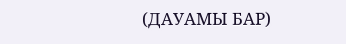(ДАУАМЫ БАР)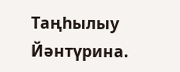Таңһылыу Йәнтүрина.